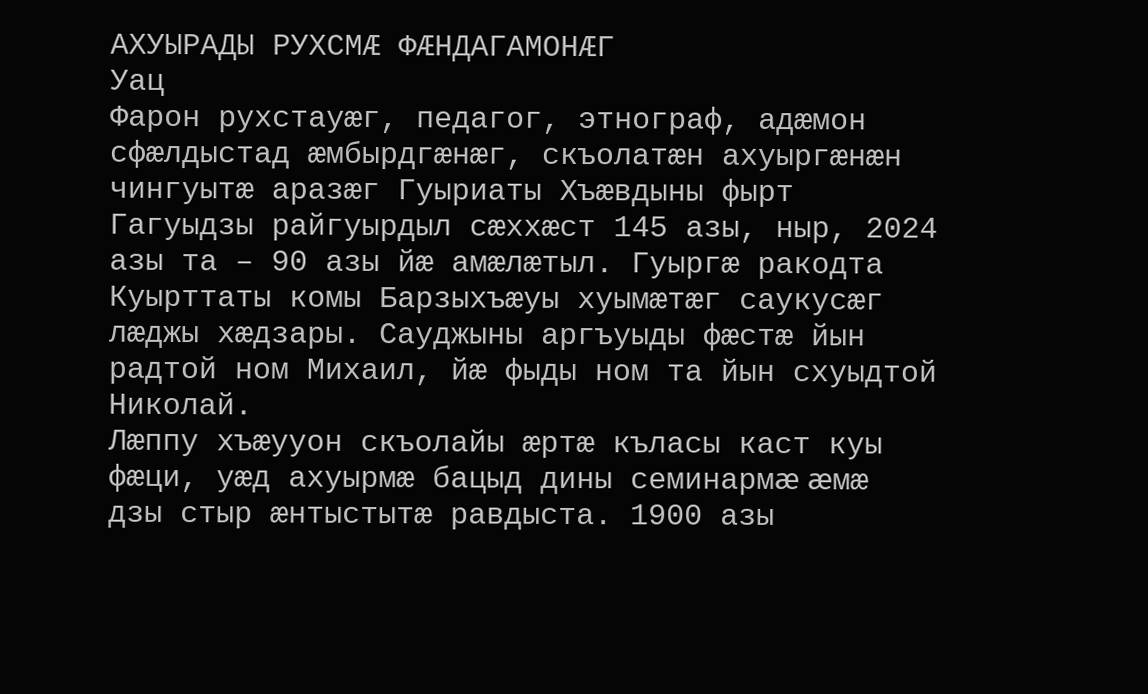АХУЫРАДЫ РУХСМÆ ФÆНДАГАМОНÆГ
Уац
Фарон рухстауæг, педагог, этнограф, адæмон сфæлдыстад æмбырдгæнæг, скъолатæн ахуыргæнæн чингуытæ аразæг Гуыриаты Хъæвдыны фырт Гагуыдзы райгуырдыл сæххæст 145 азы, ныр, 2024 азы та – 90 азы йæ амæлæтыл. Гуыргæ ракодта Куырттаты комы Барзыхъæуы хуымæтæг саукусæг лæджы хæдзары. Сауджыны аргъуыды фæстæ йын радтой ном Михаил, йæ фыды ном та йын схуыдтой Николай.
Лæппу хъæууон скъолайы æртæ къласы каст куы фæци, уæд ахуырмæ бацыд дины семинармæ æмæ дзы стыр æнтыстытæ равдыста. 1900 азы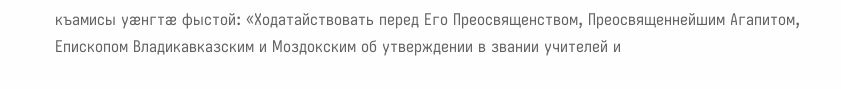къамисы уæнгтæ фыстой: «Ходатайствовать перед Его Преосвященством, Преосвященнейшим Агапитом, Епископом Владикавказским и Моздокским об утверждении в звании учителей и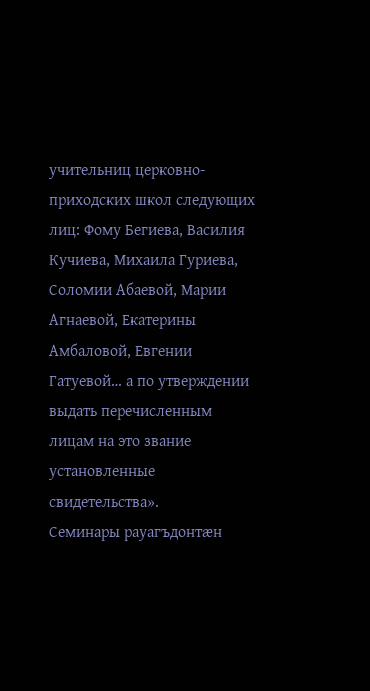учительниц церковно-приходских школ следующих лиц: Фому Бегиева, Василия Кучиева, Михаила Гуриева, Соломии Абаевой, Марии Агнаевой, Екатерины Амбаловой, Евгении Гатуевой… а по утверждении выдать перечисленным лицам на это звание установленные свидетельства».
Семинары рауагъдонтæн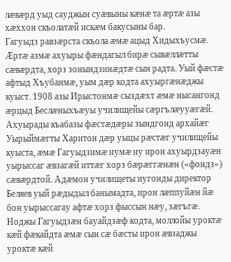лæвæрд уыд сауджын суæвыны кæнæ та æртæ азы хæххон скъолатæй искæм бакусыны бар.
Гагуыдз равзæрста скъола æмæ ацыд Хидыхъусмæ. Æртæ азмæ ахуыры фæндагыл бирæ сывæллæтты сæвæрдта, хорз зонындзинæдтæ сын радта. Уый фæстæ афтыд Хъубанмæ, уым дæр кодта ахуыргæнæджы куыст. 1908 азы Ирыстонмæ сыздæхт æмæ нысангонд æрцыд Беслæныхъæуы училищейы сæргълæууæгæй.
Ахуырады къабазы фæстæдæры зындгонд архайæг Уырыймæгты Харитон дæр уыцы рæстæг училищейы куыста, æмæ Гагуыдзимæ иумæ иу ирон ахуырдзауæн уырыссаг æвзагæй иттæг хорз бæрæггæнæн («фондз») сæвæрдтой. Адæмон училищеты иугонды директор Беляев уый рæдыдыл банымадта, ирон лæппуйæн йæ бон уырыссагау афтæ хорз фыссын нæу, зæгъгæ. Ноджы Гагуыдзæн бауайдзæф кодта, моллойы уроктæ кæй фæкайдта æмæ сын сæ бæсты ирон æвзаджы уроктæ кæй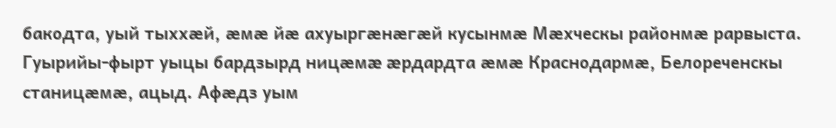бакодта, уый тыххæй, æмæ йæ ахуыргæнæгæй кусынмæ Мæхческы районмæ рарвыста.
Гуырийы-фырт уыцы бардзырд ницæмæ æрдардта æмæ Краснодармæ, Белореченскы станицæмæ, ацыд. Афæдз уым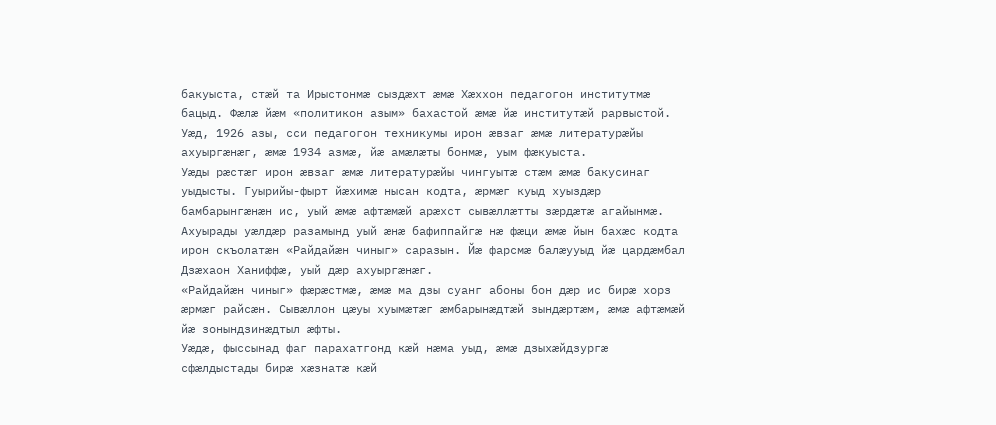бакуыста, стæй та Ирыстонмæ сыздæхт æмæ Хæххон педагогон институтмæ бацыд. Фæлæ йæм «политикон азым» бахастой æмæ йæ институтæй рарвыстой.
Уæд, 1926 азы, сси педагогон техникумы ирон æвзаг æмæ литературæйы ахуыргæнæг, æмæ 1934 азмæ, йæ амæлæты бонмæ, уым фæкуыста.
Уæды рæстæг ирон æвзаг æмæ литературæйы чингуытæ стæм æмæ бакусинаг уыдысты. Гуырийы-фырт йæхимæ нысан кодта, æрмæг куыд хуыздæр бамбарынгæнæн ис, уый æмæ афтæмæй арæхст сывæллæтты зæрдæтæ агайынмæ. Ахуырады уæлдæр разамынд уый æнæ бафиппайгæ нæ фæци æмæ йын бахæс кодта ирон скъолатæн «Райдайæн чиныг» саразын. Йæ фарсмæ балæууыд йæ цардæмбал Дзæхаон Ханиффæ, уый дæр ахуыргæнæг.
«Райдайæн чиныг» фæрæстмæ, æмæ ма дзы суанг абоны бон дæр ис бирæ хорз æрмæг райсæн. Сывæллон цæуы хуымæтæг æмбарынæдтæй зындæртæм, æмæ афтæмæй йæ зонындзинæдтыл æфты.
Уæдæ, фыссынад фаг парахатгонд кæй нæма уыд, æмæ дзыхæйдзургæ сфæлдыстады бирæ хæзнатæ кæй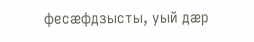фесæфдзысты, уый дæр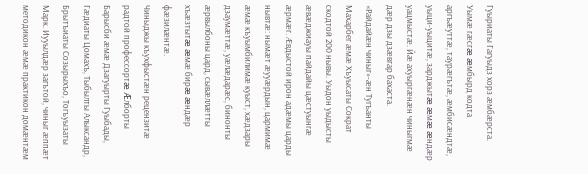Гуыриаты Гагуыдз хорз æмбæрста. Уымæ гæсгæ æмбырд кодта аргъæуттæ, таурæгътæ, æмбисæндтæ, уыци-уыцитæ, зарджытæ æмæ æндæр уацмыстæ. Йæ ахуыргæнæн чиныгмæ дæр дзы дзæвгар бахаста.
«Райдайæн чиныг»-æн Тугъанты Махарбег æмæ Хъуысаты Сократ скодтой 200 нывы. Уыдон уыдысты æвæджиауы пайдайы цæстуынгæ æрмæг. Æвдыстой ирон адæмы царды нывтæ: нымæт æууæрдын, цармимæ æмæ къуымбилимæ куыст, хæдзары дзаумæттæ, уæлæдарæс, бинонты æрвылбоны цард, сывæллæтты хъæзтытæ æмæ бирæ æндæр фæзилæнтæ.
Чиныджы къухфыстæн рецензитæ радтой профессортæ Æлборты Барысби æмæ Дзагуырты Гуыбады, Гæдиаты Цомахъ, Тыбылты Алыксандр, Брытъиаты Созырыхъо, Тогъуызаты Марк. Иууылдæр загътой, чиныг æппæт методикон æмæ практикон домæнтæм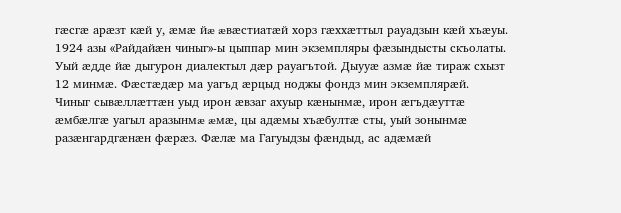гæсгæ арæзт кæй у, æмæ йæ æвæстиатæй хорз гæххæттыл рауадзын кæй хъæуы.
1924 азы «Райдайæн чиныг»-ы цыппар мин экземпляры фæзындысты скъолаты. Уый æдде йæ дыгурон диалектыл дæр рауагътой. Дыууæ азмæ йæ тираж схызт 12 минмæ. Фæстæдæр ма уагъд æрцыд ноджы фондз мин экземплярæй.
Чиныг сывæллæттæн уыд ирон æвзаг ахуыр кæнынмæ, ирон æгъдæуттæ æмбæлгæ уагыл аразынмæ æмæ, цы адæмы хъæбултæ сты, уый зонынмæ разæнгардгæнæн фæрæз. Фæлæ ма Гагуыдзы фæндыд, ас адæмæй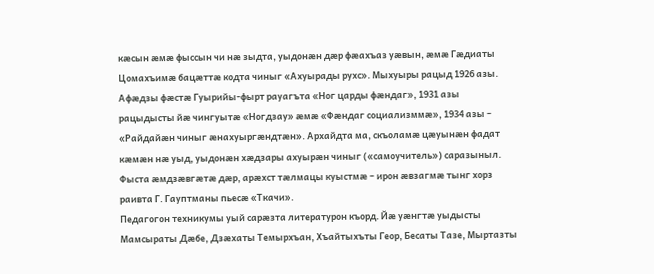кæсын æмæ фыссын чи нæ зыдта, уыдонæн дæр фæахъаз уæвын, æмæ Гæдиаты Цомахъимæ бацæттæ кодта чиныг «Ахуырады рухс». Мыхуыры рацыд 1926 азы. Афæдзы фæстæ Гуырийы-фырт рауагъта «Ног царды фæндаг», 1931 азы рацыдысты йæ чингуытæ «Ногдзау» æмæ «Фæндаг социализммæ», 1934 азы – «Райдайæн чиныг æнахуыргæндтæн». Архайдта ма, скъоламæ цæуынæн фадат кæмæн нæ уыд, уыдонæн хæдзары ахуырæн чиныг («самоучитель») саразыныл. Фыста æмдзæвгæтæ дæр, арæхст тæлмацы куыстмæ – ирон æвзагмæ тынг хорз раивта Г. Гауптманы пьесæ «Ткачи».
Педагогон техникумы уый сарæзта литературон къорд. Йæ уæнгтæ уыдысты Мамсыраты Дæбе, Дзæхаты Темырхъан, Хъайтыхъты Геор, Бесаты Тазе, Мыртазты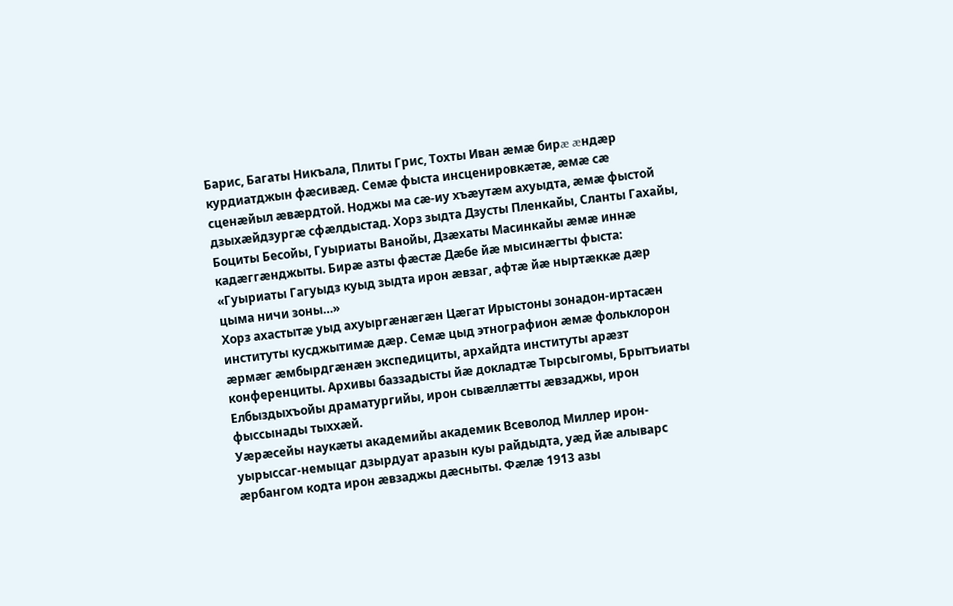Барис, Багаты Никъала, Плиты Грис, Тохты Иван æмæ бирæ æндæр курдиатджын фæсивæд. Семæ фыста инсценировкæтæ, æмæ сæ сценæйыл æвæрдтой. Ноджы ма сæ-иу хъæутæм ахуыдта, æмæ фыстой дзыхæйдзургæ сфæлдыстад. Хорз зыдта Дзусты Пленкайы, Сланты Гахайы, Боциты Бесойы, Гуыриаты Ванойы, Дзæхаты Масинкайы æмæ иннæ кадæггæнджыты. Бирæ азты фæстæ Дæбе йæ мысинæгты фыста: «Гуыриаты Гагуыдз куыд зыдта ирон æвзаг, афтæ йæ ныртæккæ дæр цыма ничи зоны…»
Хорз ахастытæ уыд ахуыргæнæгæн Цæгат Ирыстоны зонадон-иртасæн институты кусджытимæ дæр. Семæ цыд этнографион æмæ фольклорон æрмæг æмбырдгæнæн экспедициты, архайдта институты арæзт конференциты. Архивы баззадысты йæ докладтæ Тырсыгомы, Брытъиаты Елбыздыхъойы драматургийы, ирон сывæллæтты æвзаджы, ирон фыссынады тыххæй.
Уæрæсейы наукæты академийы академик Всеволод Миллер ирон-уырыссаг-немыцаг дзырдуат аразын куы райдыдта, уæд йæ алыварс æрбангом кодта ирон æвзаджы дæсныты. Фæлæ 1913 азы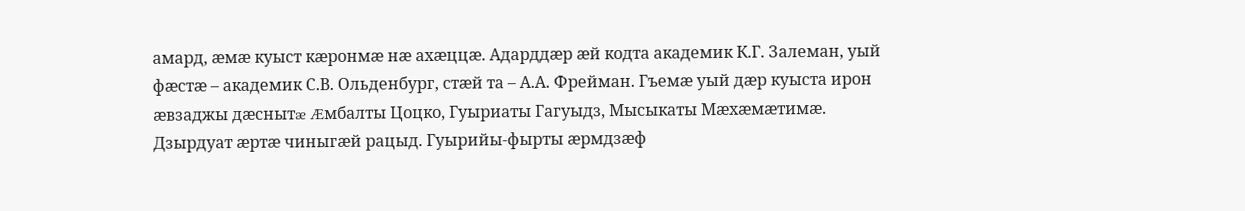амард, æмæ куыст кæронмæ нæ ахæццæ. Адарддæр æй кодта академик К.Г. Залеман, уый фæстæ – академик С.В. Ольденбург, стæй та – А.А. Фрейман. Гъемæ уый дæр куыста ирон æвзаджы дæснытæ Æмбалты Цоцко, Гуыриаты Гагуыдз, Мысыкаты Мæхæмæтимæ. Дзырдуат æртæ чиныгæй рацыд. Гуырийы-фырты æрмдзæф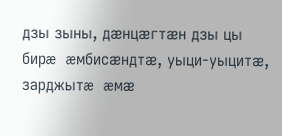дзы зыны, дæнцæгтæн дзы цы бирæ æмбисæндтæ, уыци-уыцитæ, зарджытæ æмæ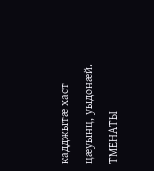кадджытæ хаст цæуынц, уыдонæй.
ТМЕНАТЫ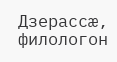Дзерассæ,
филологон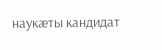наукæты кандидат